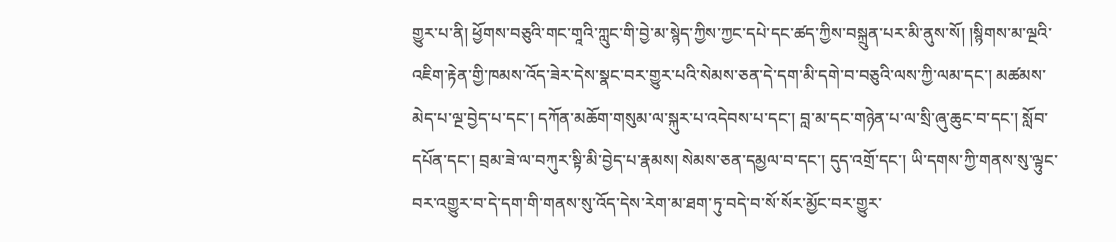གྱུར་པ་ནི། ཕྱོགས་བཅུའི་གང་གཱའི་ཀླུང་གི་བྱེ་མ་སྙེད་ཀྱིས་ཀྱང་དཔེ་དང་ཚད་ཀྱིས་བསྐྲུན་པར་མི་ནུས་སོ། །སྙིགས་མ་ལྔའི་འཇིག་རྟེན་གྱི་ཁམས་འོད་ཟེར་དེས་སྣང་བར་གྱུར་པའི་སེམས་ཅན་དེ་དག་མི་དགེ་བ་བཅུའི་ལས་ཀྱི་ལམ་དང་། མཚམས་མེད་པ་ལྔ་བྱེད་པ་དང་། དཀོན་མཆོག་གསུམ་ལ་སྐུར་པ་འདེབས་པ་དང་། བླ་མ་དང་གཉེན་པ་ལ་སྲི་ཞུ་ཆུང་བ་དང་། སློབ་དཔོན་དང་། བྲམ་ཟེ་ལ་བཀུར་སྟི་མི་བྱེད་པ་རྣམས། སེམས་ཅན་དམྱལ་བ་དང་། དུད་འགྲོ་དང་། ཡི་དགས་ཀྱི་གནས་སུ་ལྟུང་བར་འགྱུར་བ་དེ་དག་གི་གནས་སུ་འོད་དེས་རེག་མ་ཐག་ཏུ་བདེ་བ་སོ་སོར་མྱོང་བར་གྱུར་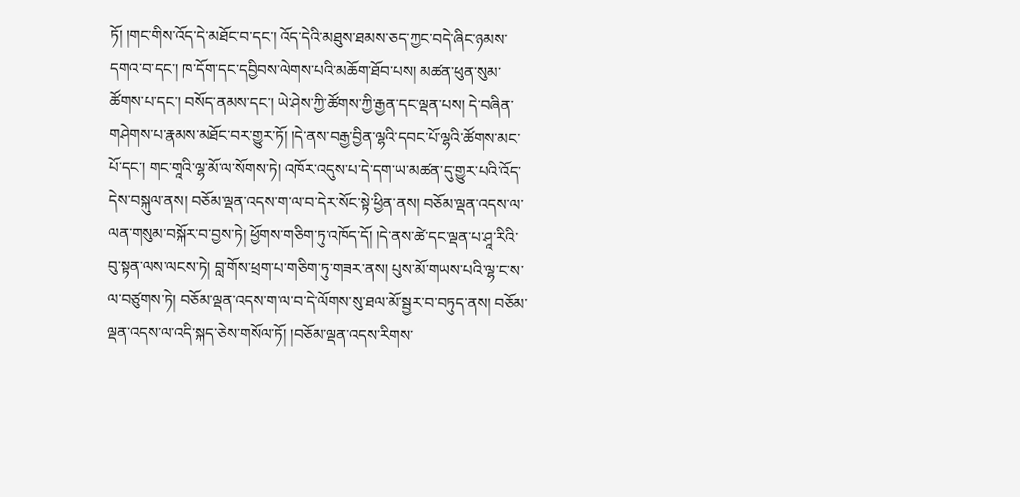ཏོ། །གང་གིས་འོད་དེ་མཐོང་བ་དང་། འོད་དེའི་མཐུས་ཐམས་ཅད་ཀྱང་བདེ་ཞིང་ཉམས་དགའ་བ་དང་། ཁ་དོག་དང་དབྱིབས་ལེགས་པའི་མཆོག་ཐོབ་པས། མཚན་ཕུན་སུམ་ཚོགས་པ་དང་། བསོད་ནམས་དང་། ཡེ་ཤེས་ཀྱི་ཚོགས་ཀྱི་རྒྱན་དང་ལྡན་པས། དེ་བཞིན་གཤེགས་པ་རྣམས་མཐོང་བར་གྱུར་ཏོ། །དེ་ནས་བརྒྱ་བྱིན་ལྷའི་དབང་པོ་ལྷའི་ཚོགས་མང་པོ་དང་། གང་གཱའི་ལྷ་མོ་ལ་སོགས་ཏེ། འཁོར་འདུས་པ་དེ་དག་ཡ་མཚན་དུ་གྱུར་པའི་འོད་དེས་བསྐུལ་ནས། བཅོམ་ལྡན་འདས་ག་ལ་བ་དེར་སོང་སྟེ་ཕྱིན་ནས། བཅོམ་ལྡན་འདས་ལ་ལན་གསུམ་བསྐོར་བ་བྱས་ཏེ། ཕྱོགས་གཅིག་ཏུ་འཁོད་དོ། །དེ་ནས་ཚེ་དང་ལྡན་པ་ཤཱ་རིའི་བུ་སྟན་ལས་ལངས་ཏེ། བླ་གོས་ཕྲག་པ་གཅིག་ཏུ་གཟར་ནས། པུས་མོ་གཡས་པའི་ལྷ་ང་ས་ལ་བཙུགས་ཏེ། བཅོམ་ལྡན་འདས་ག་ལ་བ་དེ་ལོགས་སུ་ཐལ་མོ་སྦྱར་བ་བཏུད་ནས། བཅོམ་ལྡན་འདས་ལ་འདི་སྐད་ཅེས་གསོལ་ཏོ། །བཅོམ་ལྡན་འདས་རིགས་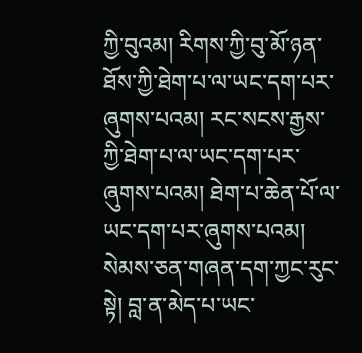ཀྱི་བུའམ། རིགས་ཀྱི་བུ་མོ་ཉན་ཐོས་ཀྱི་ཐེག་པ་ལ་ཡང་དག་པར་ཞུགས་པའམ། རང་སངས་རྒྱས་ཀྱི་ཐེག་པ་ལ་ཡང་དག་པར་ཞུགས་པའམ། ཐེག་པ་ཆེན་པོ་ལ་ཡང་དག་པར་ཞུགས་པའམ། སེམས་ཅན་གཞན་དག་ཀྱང་རུང་སྟེ། བླ་ན་མེད་པ་ཡང་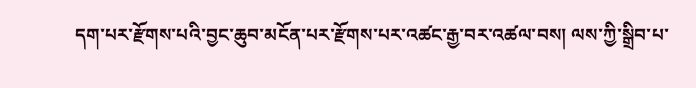དག་པར་རྫོགས་པའི་བྱང་ཆུབ་མངོན་པར་རྫོགས་པར་འཚང་རྒྱ་བར་འཚལ་བས། ལས་ཀྱི་སྒྲིབ་པ་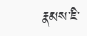རྣམས་ཇི་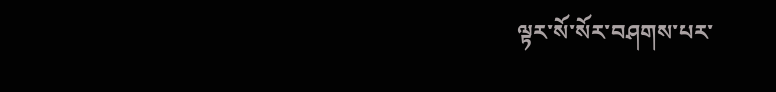ལྟར་སོ་སོར་བཤགས་པར་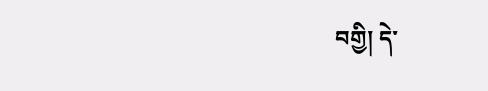བགྱི། དེ་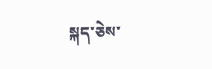སྐད་ཅེས་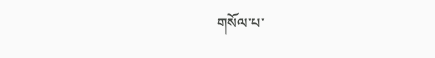གསོལ་པ་